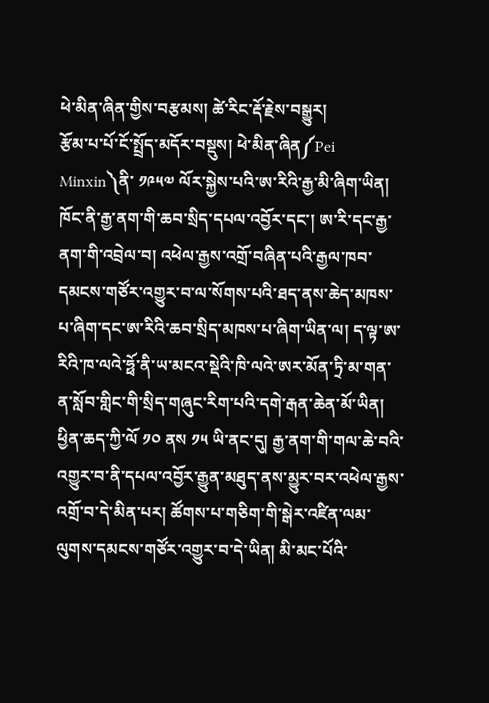ཕེ་མིན་ཞིན་གྱིས་བརྩམས། ཚེ་རིང་རྡོ་རྗེས་བསྒྱུར།
རྩོམ་པ་པོ་ངོ་སྤྲོད་མདོར་བསྡུས། ཕེ་མིན་ཞིན༼Pei Minxin༽ནི་ ༡༩༥༧ ལོར་སྐྱེས་པའི་ཨ་རིའི་རྒྱ་མི་ཞིག་ཡིན། ཁོང་ནི་རྒྱ་ནག་གི་ཆབ་སྲིད་དཔལ་འབྱོར་དང་། ཨ་རི་དང་རྒྱ་ནག་གི་འབྲེལ་བ། འཕེལ་རྒྱས་འགྲོ་བཞིན་པའི་རྒྱལ་ཁབ་དམངས་གཙོར་འགྱུར་བ་ལ་སོགས་པའི་ཐད་ནས་ཆེད་མཁས་པ་ཞིག་དང་ཨ་རིའི་ཆབ་སྲིད་མཁས་པ་ཞིག་ཡིན་ལ། ད་ལྟ་ཨ་རིའི་ཁ་ལའེ་ཧྥོ་ནི་ཡ་མངའ་སྡེའི་ཁི་ལའེ་ཨར་མོན་ཏྲི་མ་གན་ན་སློབ་གླིང་གི་སྲིད་གཞུང་རིག་པའི་དགེ་རྒན་ཆེན་མོ་ཡིན།
ཕྱིན་ཆད་ཀྱི་ལོ ༡༠ ནས ༡༥ ཡི་ནང་དུ། རྒྱ་ནག་གི་གལ་ཆེ་བའི་འགྱུར་བ་ནི་དཔལ་འབྱོར་རྒྱུན་མཐུད་ནས་མྱུར་བར་འཕེལ་རྒྱས་འགྲོ་བ་དེ་མིན་པར། ཚོགས་པ་གཅིག་གི་སྒེར་འཛིན་ལམ་ལུགས་དམངས་གཙོར་འགྱུར་བ་དེ་ཡིན། མི་མང་པོའི་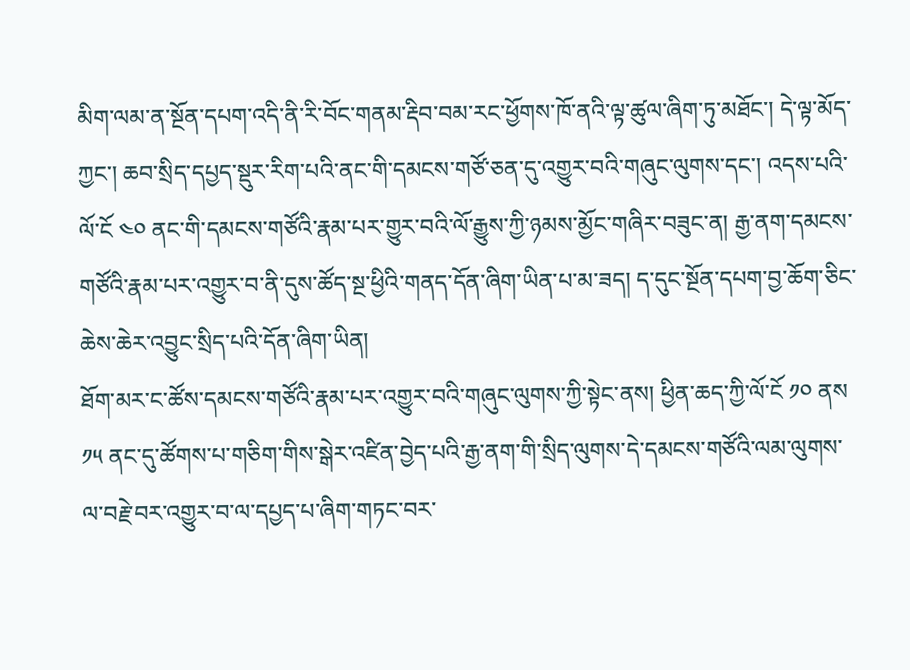མིག་ལམ་ན་སྔོན་དཔག་འདི་ནི་རི་བོང་གནམ་རྡིབ་བམ་རང་ཕྱོགས་ཁོ་ནའི་ལྟ་ཚུལ་ཞིག་ཏུ་མཐོང་། དེ་ལྟ་མོད་ཀྱང་། ཆབ་སྲིད་དཔྱད་སྡུར་རིག་པའི་ནང་གི་དམངས་གཙོ་ཅན་དུ་འགྱུར་བའི་གཞུང་ལུགས་དང་། འདས་པའི་ལོ་ངོ ༤༠ ནང་གི་དམངས་གཙོའི་རྣམ་པར་གྱུར་བའི་ལོ་རྒྱུས་ཀྱི་ཉམས་མྱོང་གཞིར་བཟུང་ན། རྒྱ་ནག་དམངས་གཙོའི་རྣམ་པར་འགྱུར་བ་ནི་དུས་ཚོད་སྔ་ཕྱིའི་གནད་དོན་ཞིག་ཡིན་པ་མ་ཟད། ད་དུང་སྔོན་དཔག་བྱ་ཆོག་ཅིང་ཆེས་ཆེར་འབྱུང་སྲིད་པའི་དོན་ཞིག་ཡིན།
ཐོག་མར་ང་ཚོས་དམངས་གཙོའི་རྣམ་པར་འགྱུར་བའི་གཞུང་ལུགས་ཀྱི་སྟེང་ནས། ཕྱིན་ཆད་ཀྱི་ལོ་ངོ ༡༠ ནས ༡༥ ནང་དུ་ཚོགས་པ་གཅིག་གིས་སྒེར་འཛིན་བྱེད་པའི་རྒྱ་ནག་གི་སྲིད་ལུགས་དེ་དམངས་གཙོའི་ལམ་ལུགས་ལ་བརྗེ་བར་འགྱུར་བ་ལ་དཔྱད་པ་ཞིག་གཏང་བར་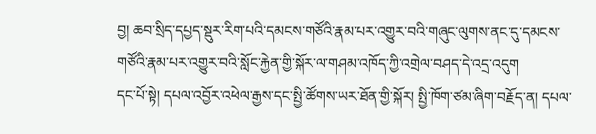བྱ། ཆབ་སྲིད་དཔྱད་སྡུར་རིག་པའི་དམངས་གཙོའི་རྣམ་པར་འགྱུར་བའི་གཞུང་ལུགས་ནང་དུ་དམངས་གཙོའི་རྣམ་པར་འགྱུར་བའི་སློང་རྐྱེན་གྱི་སྐོར་ལ་གཤམ་འཁོད་ཀྱི་འགྲེལ་བཤད་དེ་འདྲ་འདུག
དང་པོ་སྟེ། དཔལ་འབྱོར་འཕེལ་རྒྱས་དང་སྤྱི་ཚོགས་ཡར་ཐོན་གྱི་སྐོར། སྤྱི་ཁོག་ཙམ་ཞིག་བརྗོད་ན། དཔལ་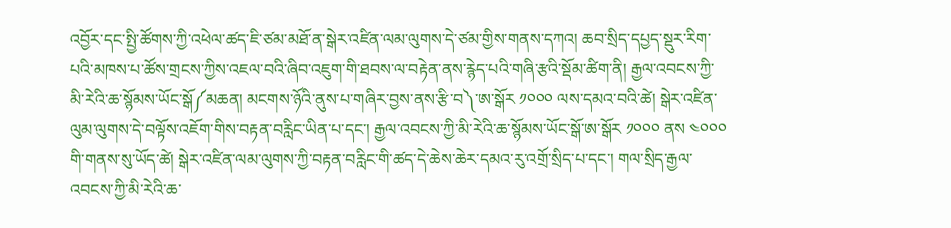འབྱོར་དང་སྤྱི་ཚོགས་ཀྱི་འཕེལ་ཚད་ཇི་ཙམ་མཐོ་ན་སྒེར་འཛིན་ལམ་ལུགས་དེ་ཙམ་གྱིས་གནས་དཀའ། ཆབ་སྲིད་དཔྱད་སྡུར་རིག་པའི་མཁས་པ་ཚོས་གྲངས་ཀྱིས་འཇལ་བའི་ཞིབ་འཇུག་གི་ཐབས་ལ་བརྟེན་ནས་རྙེད་པའི་གཞི་རྩའི་སྡོམ་ཚིག་ནི། རྒྱལ་འབངས་ཀྱི་མི་རེའི་ཆ་སྙོམས་ཡོང་སྒོ༼མཆན། མངགས་ཉོའི་ནུས་པ་གཞིར་བྱས་ནས་རྩི་བ༽་ཨ་སྒོར ༡༠༠༠ ལས་དམའ་བའི་ཚེ། སྒེར་འཛིན་ལུམ་ལུགས་དེ་བལྟོས་འཇོག་གིས་བརྟན་བརླིང་ཡིན་པ་དང་། རྒྱལ་འབངས་ཀྱི་མི་རེའི་ཆ་སྙོམས་ཡོང་སྒོ་ཨ་སྒོར ༡༠༠༠ ནས ༤༠༠༠ གི་གནས་སུ་ཡོད་ཚེ། སྒེར་འཛིན་ལམ་ལུགས་ཀྱི་བརྟན་བརླིང་གི་ཚད་དེ་ཆེས་ཆེར་དམའ་རུ་འགྲོ་སྲིད་པ་དང་། གལ་སྲིད་རྒྱལ་འབངས་ཀྱི་མི་རེའི་ཆ་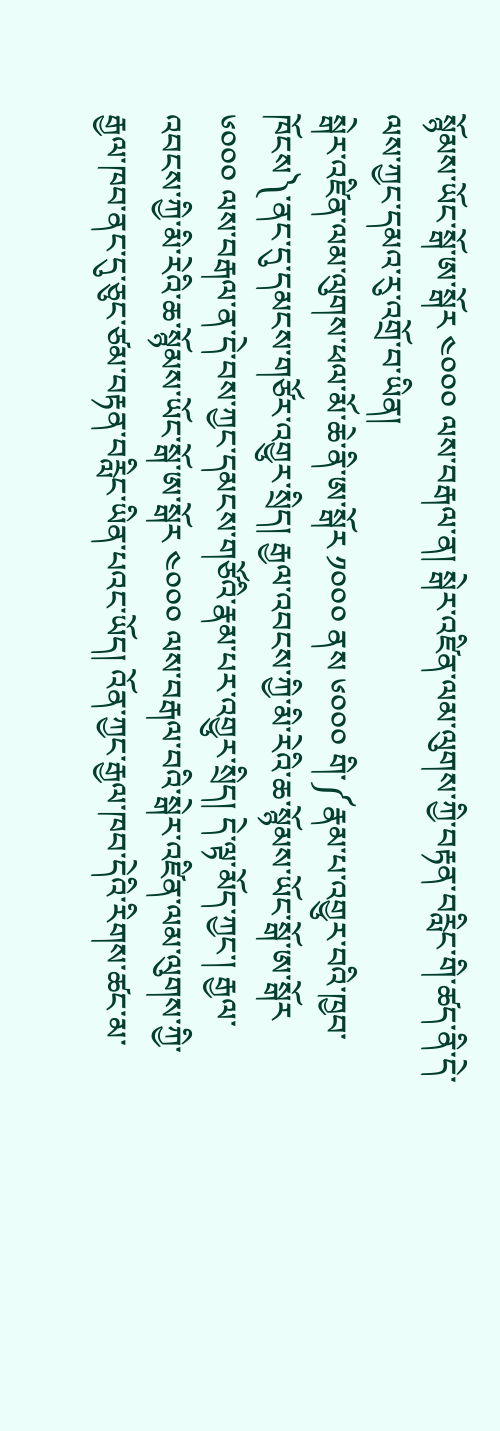སྙོམས་ཡོང་སྒོ་ཨ་སྒོར ༤༠༠༠ ལས་བརྒལ་ན། སྒེར་འཛིན་ལམ་ལུགས་ཀྱི་བརྟན་བརླིང་གི་ཚད་ནི་དེ་ལས་ཀྱང་དམའ་རུ་འགྲོ་བ་ཡིན།
སྒེར་འཛིན་ལམ་ལུགས་ཕལ་མོ་ཆེ་ནི་ཨ་སྒོར ༡༠༠༠ ནས ༦༠༠༠ གི་༼རྣམ་པ་འགྱུར་བའི་ཁྱབ་ཁོངས༽་ནང་དུ་དམངས་གཙོར་འགྱུར་སྲིད། རྒྱལ་འབངས་ཀྱི་མི་རེའི་ཆ་སྙོམས་ཡོང་སྒོ་ཨ་སྒོར ༦༠༠༠ ལས་བརྒལ་ན་དེ་བས་ཀྱང་དམངས་གཙོའི་རྣམ་པར་འགྱུར་སྲིད། དེ་ལྟ་མོད་ཀྱང་། རྒྱལ་འབངས་ཀྱི་མི་རེའི་ཆ་སྙོམས་ཡོང་སྒོ་ཨ་སྒོར ༤༠༠༠ ལས་བརྒལ་བའི་སྒེར་འཛིན་ལམ་ལུགས་ཀྱི་རྒྱལ་ཁབ་ནང་དུ་ཅུང་ཙམ་བརྟན་བརླིང་ཡིན་པའང་ཡོད། འོན་ཀྱང་རྒྱལ་ཁབ་དེའི་རིགས་ཚང་མ་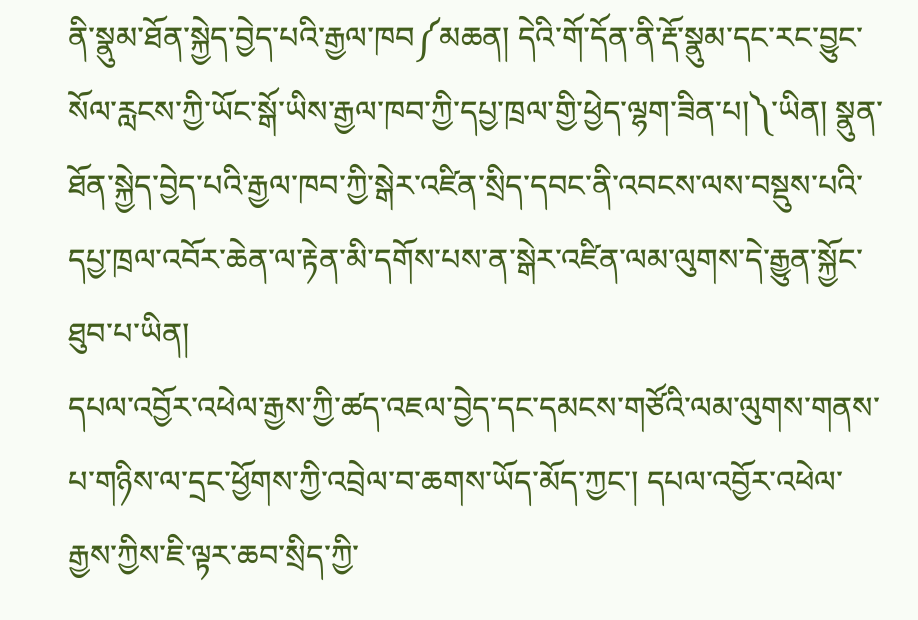ནི་སྣུམ་ཐོན་སྐྱེད་བྱེད་པའི་རྒྱལ་ཁབ༼མཆན། དེའི་གོ་དོན་ནི་རྡོ་སྣུམ་དང་རང་བྱུང་སོལ་རླངས་ཀྱི་ཡོང་སྒོ་ཡིས་རྒྱལ་ཁབ་ཀྱི་དཔྱ་ཁྲལ་གྱི་ཕྱེད་ལྷག་ཟིན་པ།༽་ཡིན། སྣུན་ཐོན་སྐྱེད་བྱེད་པའི་རྒྱལ་ཁབ་ཀྱི་སྒེར་འཛིན་སྲིད་དབང་ནི་འབངས་ལས་བསྡུས་པའི་དཔྱ་ཁྲལ་འབོར་ཆེན་ལ་རྟེན་མི་དགོས་པས་ན་སྒེར་འཛིན་ལམ་ལུགས་དེ་རྒྱུན་སྐྱོང་ཐུབ་པ་ཡིན།
དཔལ་འབྱོར་འཕེལ་རྒྱས་ཀྱི་ཚད་འཇལ་བྱེད་དང་དམངས་གཙོའི་ལམ་ལུགས་གནས་པ་གཉིས་ལ་དྲང་ཕྱོགས་ཀྱི་འབྲེལ་བ་ཆགས་ཡོད་མོད་ཀྱང་། དཔལ་འབྱོར་འཕེལ་རྒྱས་ཀྱིས་ཇི་ལྟར་ཆབ་སྲིད་ཀྱི་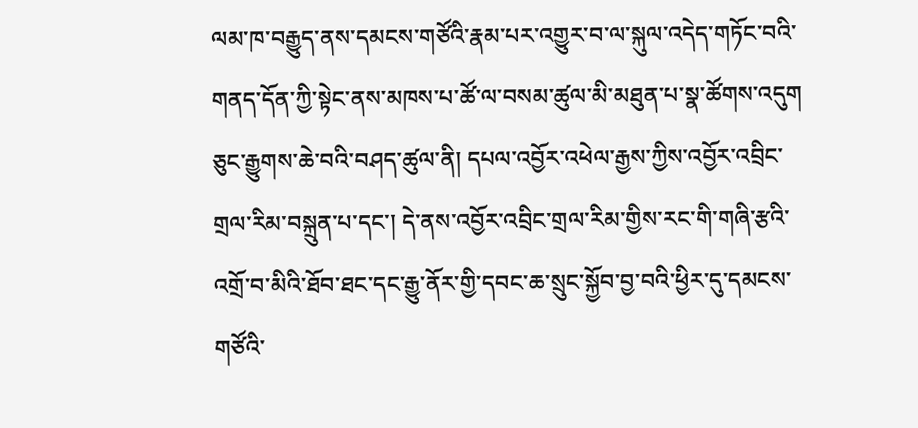ལམ་ཁ་བརྒྱུད་ནས་དམངས་གཙོའི་རྣམ་པར་འགྱུར་བ་ལ་སྐུལ་འདེད་གཏོང་བའི་གནད་དོན་ཀྱི་སྟེང་ནས་མཁས་པ་ཚོ་ལ་བསམ་ཚུལ་མི་མཐུན་པ་སྣ་ཚོགས་འདུག ཅུང་རྒྱུགས་ཆེ་བའི་བཤད་ཚུལ་ནི། དཔལ་འབྱོར་འཕེལ་རྒྱས་ཀྱིས་འབྱོར་འབྲིང་གྲལ་རིམ་བསྐྲུན་པ་དང་། དེ་ནས་འབྱོར་འབྲིང་གྲལ་རིམ་གྱིས་རང་གི་གཞི་རྩའི་འགྲོ་བ་མིའི་ཐོབ་ཐང་དང་རྒྱུ་ནོར་གྱི་དབང་ཆ་སྲུང་སྐྱོབ་བྱ་བའི་ཕྱིར་དུ་དམངས་གཙོའི་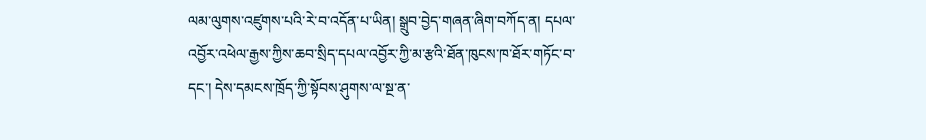ལམ་ལུགས་འཛུགས་པའི་རེ་བ་འདོན་པ་ཡིན། སྒྲུབ་བྱེད་གཞན་ཞིག་བཀོད་ན། དཔལ་འབྱོར་འཕེལ་རྒྱས་ཀྱིས་ཆབ་སྲིད་དཔལ་འབྱོར་ཀྱི་མ་རྩའི་ཐོན་ཁུངས་ཁ་ཐོར་གཏོང་བ་དང་། དེས་དམངས་ཁྲོད་ཀྱི་སྟོབས་ཤུགས་ལ་སྔ་ན་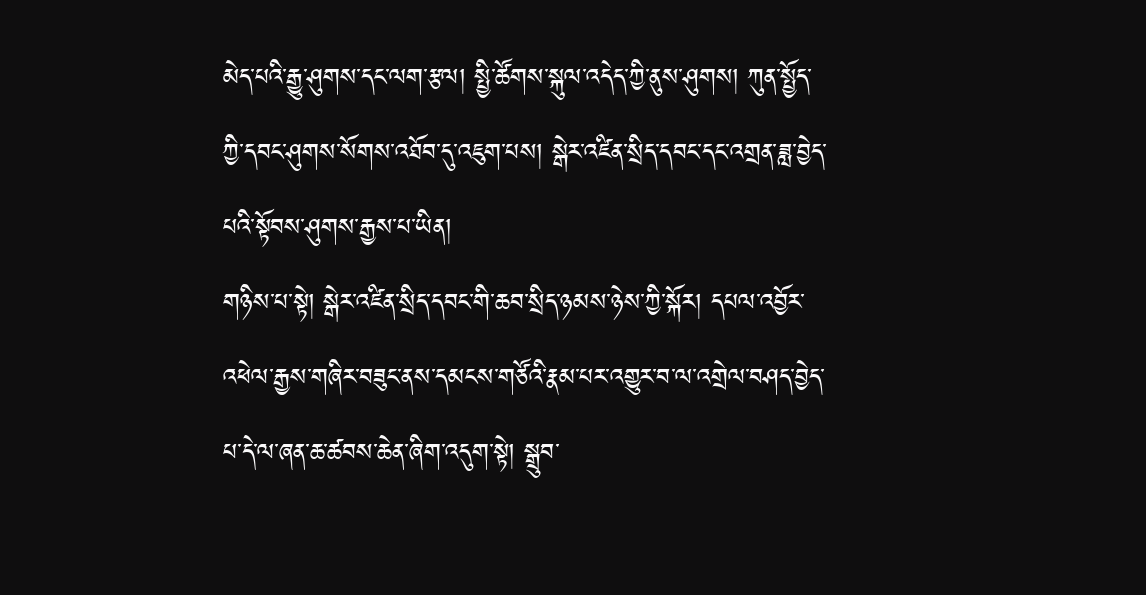མེད་པའི་རྒྱུ་ཤུགས་དང་ལག་རྩལ། སྤྱི་ཚོགས་སྐུལ་འདེད་ཀྱི་ནུས་ཤུགས། ཀུན་སྤྱོད་ཀྱི་དབང་ཤུགས་སོགས་འཐོབ་དུ་འཇུག་པས། སྒེར་འཛིན་སྲིད་དབང་དང་འགྲན་ཟླ་བྱེད་པའི་སྟོབས་ཤུགས་རྒྱས་པ་ཡིན།
གཉིས་པ་སྟེ། སྒེར་འཛིན་སྲིད་དབང་གི་ཆབ་སྲིད་ཉམས་ཉེས་ཀྱི་སྐོར། དཔལ་འབྱོར་འཕེལ་རྒྱས་གཞིར་བཟུང་ནས་དམངས་གཙོའི་རྣམ་པར་འགྱུར་བ་ལ་འགྲེལ་བཤད་བྱེད་པ་དེ་ལ་ཞན་ཆ་ཚབས་ཆེན་ཞིག་འདུག་སྟེ། སྒྲུབ་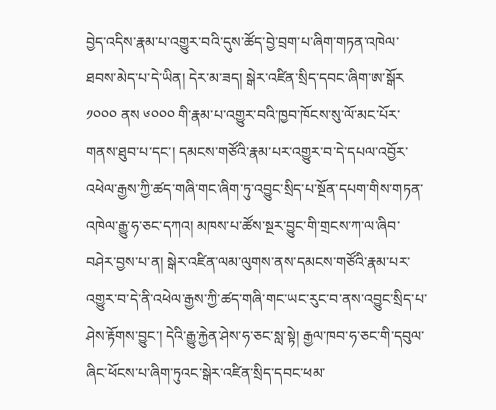བྱེད་འདིས་རྣམ་པ་འགྱུར་བའི་དུས་ཚོད་བྱེ་བྲག་པ་ཞིག་གཏན་འཁེལ་ཐབས་མེད་པ་དེ་ཡིན། དེར་མ་ཟད། སྒེར་འཛིན་སྲིད་དབང་ཞིག་ཨ་སྒོར ༡༠༠༠ ནས ༦༠༠༠ གི་རྣམ་པ་འགྱུར་བའི་ཁྱབ་ཁོངས་སུ་ལོ་མང་པོར་གནས་ཐུབ་པ་དང་། དམངས་གཙོའི་རྣམ་པར་འགྱུར་བ་དེ་དཔལ་འབྱོར་འཕེལ་རྒྱས་ཀྱི་ཚད་གཞི་གང་ཞིག་ཏུ་འབྱུང་སྲིད་པ་སྔོན་དཔག་གིས་གཏན་འཁེལ་རྒྱུ་ཧ་ཅང་དཀའ། མཁས་པ་ཚོས་སྔར་བྱུང་གི་གྲངས་ཀ་ལ་ཞིབ་བཤེར་བྱས་པ་ན། སྒེར་འཛིན་ལམ་ལུགས་ནས་དམངས་གཙོའི་རྣམ་པར་འགྱུར་བ་དེ་ནི་འཕེལ་རྒྱས་ཀྱི་ཚད་གཞི་གང་ཡང་རུང་བ་ནས་འབྱུང་སྲིད་པ་ཤེས་རྟོགས་བྱུང་། དེའི་རྒྱུ་རྐྱེན་ཤེས་ཧ་ཅང་སླ་སྟེ། རྒྱལ་ཁབ་ཧ་ཅང་གི་དབུལ་ཞིང་ཕོངས་པ་ཞིག་ཏུའང་སྒེར་འཛིན་སྲིད་དབང་ཕམ་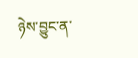ཉེས་བྱུང་ན་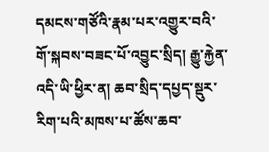དམངས་གཙོའི་རྣམ་པར་འགྱུར་བའི་གོ་སྐབས་བཟང་པོ་འབྱུང་སྲིད། རྒྱུ་རྐྱེན་འདི་ཡི་ཕྱིར་ན། ཆབ་སྲིད་དཔྱད་སྡུར་རིག་པའི་མཁས་པ་ཚོས་ཆབ་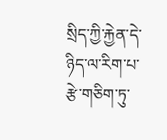སྲིད་ཀྱི་རྐྱེན་དེ་ཉིད་ལ་རིག་པ་རྩེ་གཅིག་ཏུ་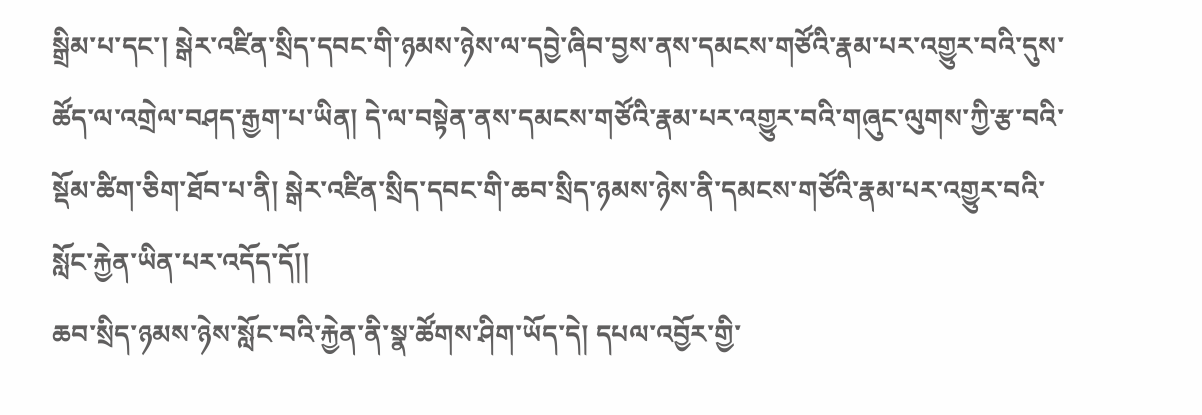སྒྲིམ་པ་དང་། སྒེར་འཛིན་སྲིད་དབང་གི་ཉམས་ཉེས་ལ་དབྱེ་ཞིབ་བྱས་ནས་དམངས་གཙོའི་རྣམ་པར་འགྱུར་བའི་དུས་ཚོད་ལ་འགྲེལ་བཤད་རྒྱག་པ་ཡིན། དེ་ལ་བསྟེན་ནས་དམངས་གཙོའི་རྣམ་པར་འགྱུར་བའི་གཞུང་ལུགས་ཀྱི་རྩ་བའི་སྡོམ་ཚིག་ཅིག་ཐོབ་པ་ནི། སྒེར་འཛིན་སྲིད་དབང་གི་ཆབ་སྲིད་ཉམས་ཉེས་ནི་དམངས་གཙོའི་རྣམ་པར་འགྱུར་བའི་སློང་རྐྱེན་ཡིན་པར་འདོད་དོ།།
ཆབ་སྲིད་ཉམས་ཉེས་སློང་བའི་རྐྱེན་ནི་སྣ་ཚོགས་ཤིག་ཡོད་དེ། དཔལ་འབྱོར་གྱི་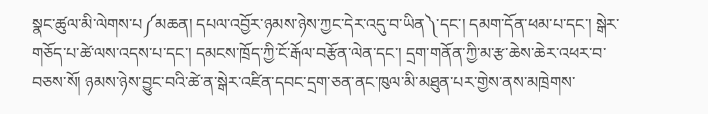སྣང་ཚུལ་མི་ལེགས་པ༼མཆན། དཔལ་འབྱོར་ཉམས་ཉེས་ཀྱང་དེར་འདུ་བ་ཡིན༽་དང་། དམག་དོན་ཕམ་པ་དང་། སྒེར་གཅོད་པ་ཚེ་ལས་འདས་པ་དང་། དམངས་ཁྲོད་ཀྱི་ངོ་རྒོལ་བརྩོན་ལེན་དང་། དྲག་གནོན་ཀྱི་མ་རྩ་ཆེས་ཆེར་འཕར་བ་བཅས་སོ། ཉམས་ཉེས་བྱུང་བའི་ཚེ་ན་སྒེར་འཛིན་དབང་དྲག་ཅན་ནང་ཁུལ་མི་མཐུན་པར་གྱེས་ནས་མཁྲེགས་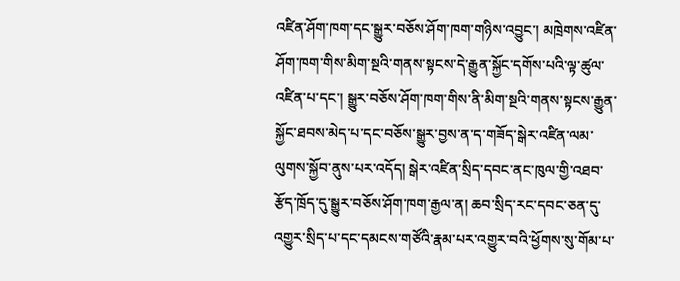འཛིན་ཤོག་ཁག་དང་སྒྱུར་བཅོས་ཤོག་ཁག་གཉིས་འབྱུང་། མཁྲེགས་འཛིན་ཤོག་ཁག་གིས་མིག་སྔའི་གནས་སྟངས་དེ་རྒྱུན་སྐྱོང་དགོས་པའི་ལྟ་ཚུལ་འཛིན་པ་དང་། སྒྱུར་བཅོས་ཤོག་ཁག་གིས་ནི་མིག་སྔའི་གནས་སྟངས་རྒྱུན་སྐྱོང་ཐབས་མེད་པ་དང་བཅོས་སྒྱུར་བྱས་ན་ད་གཟོད་སྒེར་འཛིན་ལམ་ལུགས་སྐྱོབ་ནུས་པར་འདོད། སྒེར་འཛིན་སྲིད་དབང་ནང་ཁུལ་གྱི་འཐབ་རྩོད་ཁྲོད་དུ་སྒྱུར་བཅོས་ཤོག་ཁག་རྒྱལ་ན། ཆབ་སྲིད་རང་དབང་ཅན་དུ་འགྱུར་སྲིད་པ་དང་དམངས་གཙོའི་རྣམ་པར་འགྱུར་བའི་ཕྱོགས་སུ་གོམ་པ་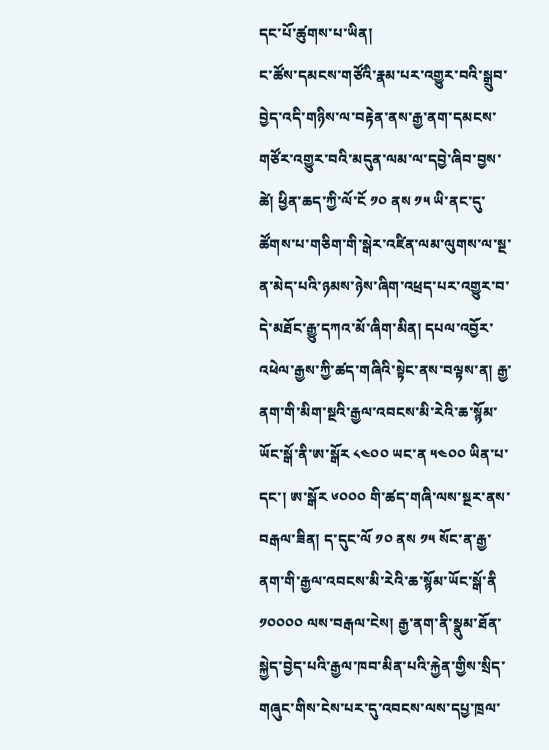དང་པོ་ཚུགས་པ་ཡིན།
ང་ཚོས་དམངས་གཙོའི་རྣམ་པར་འགྱུར་བའི་སྒྲུབ་བྱེད་འདི་གཉིས་ལ་བརྟེན་ནས་རྒྱ་ནག་དམངས་གཙོར་འགྱུར་བའི་མདུན་ལམ་ལ་དབྱེ་ཞིབ་བྱས་ཚེ། ཕྱིན་ཆད་ཀྱི་ལོ་ངོ ༡༠ ནས ༡༥ ཡི་ནང་དུ་ཚོགས་པ་གཅིག་གི་སྒེར་འཛིན་ལམ་ལུགས་ལ་སྔ་ན་མེད་པའི་ཉམས་ཉེས་ཞིག་འཕྲད་པར་འགྱུར་བ་དེ་མཐོང་རྒྱུ་དཀའ་མོ་ཞིག་མིན། དཔལ་འབྱོར་འཕེལ་རྒྱས་ཀྱི་ཚད་གཞིའི་སྟེང་ནས་བལྟས་ན། རྒྱ་ནག་གི་མིག་སྔའི་རྒྱལ་འབངས་མི་རེའི་ཆ་སྙོམ་ཡོང་སྒོ་ནི་ཨ་སྒོར ༨༤༠༠ ཡང་ན ༥༤༠༠ ཡིན་པ་དང་། ཨ་སྒོར ༦༠༠༠ གི་ཚད་གཞི་ལས་སྔར་ནས་བརྒལ་ཟིན། ད་དུང་ལོ ༡༠ ནས ༡༥ སོང་ན་རྒྱ་ནག་གི་རྒྱལ་འབངས་མི་རེའི་ཆ་སྙོམ་ཡོང་སྒོ་ནི ༡༠༠༠༠ ལས་བརྒལ་ངེས། རྒྱ་ནག་ནི་སྣུམ་ཐོན་སྐྱེད་བྱེད་པའི་རྒྱལ་ཁབ་མིན་པའི་རྐྱེན་གྱིས་སྲིད་གཞུང་གིས་ངེས་པར་དུ་འབངས་ལས་དཔྱ་ཁྲལ་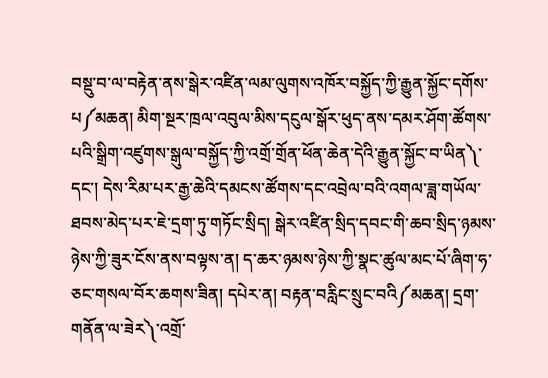བསྡུ་བ་ལ་བརྟེན་ནས་སྒེར་འཛིན་ལམ་ལུགས་འཁོར་བསྐྱོད་ཀྱི་རྒྱུན་སྐྱོང་དགོས་པ༼མཆན། མིག་སྔར་ཁྲལ་འབུལ་མིས་དངུལ་སྒོར་ཕུད་ནས་དམར་ཤོག་ཚོགས་པའི་སྒྲིག་འཛུགས་སྒུལ་བསྐྱོད་ཀྱི་འགྲོ་གྲོན་ཕོན་ཆེན་དེའི་རྒྱུན་སྐྱོང་བ་ཡིན༽་དང་། དེས་རིམ་པར་རྒྱ་ཆེའི་དམངས་ཚོགས་དང་འབྲེལ་བའི་འགལ་ཟླ་གཡོལ་ཐབས་མེད་པར་ཇེ་དྲག་ཏུ་གཏོང་སྲིད། སྒེར་འཛིན་སྲིད་དབང་གི་ཆབ་སྲིད་ཉམས་ཉེས་ཀྱི་ཟུར་ངོས་ནས་བལྟས་ན། ད་ཆར་ཉམས་ཉེས་ཀྱི་སྣང་ཚུལ་མང་པོ་ཞིག་ཧ་ཅང་གསལ་བོར་ཆགས་ཟིན། དཔེར་ན། བརྟན་བརླིང་སྲུང་བའི༼མཆན། དྲག་གནོན་ལ་ཟེར༽་འགྲོ་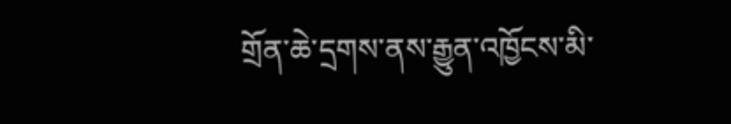གྲོན་ཆེ་དྲགས་ནས་རྒྱུན་འཁྱོངས་མི་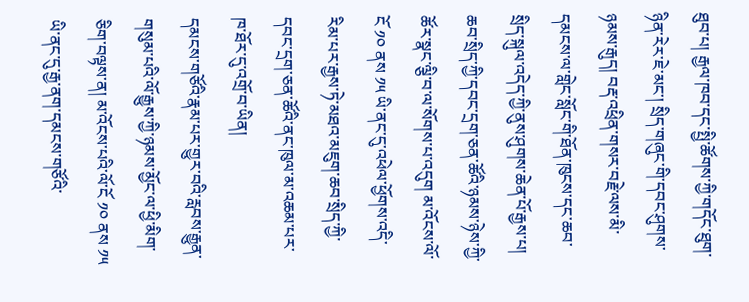ཐུབ་པ། རྒྱལ་ཁབ་དང་སྤྱི་ཚོགས་ཀྱི་གདོང་ཐུག་ཉིན་རེར་ཇེ་མང་། སྲིད་གཞུང་གི་དབང་ཤུགས་ཉམས་རྒུད། བརྡ་འཕྲིན་གསར་བརྗེ་ལས་མི་དམངས་ལ་གླེང་སློང་གི་ཐོན་ཁུངས་དང་ཆབ་སྲིད་སྐུལ་འདེད་ཀྱི་ནུས་ཤུགས་ཆེན་པོ་རྒྱས་པ། ཆབ་སྲིད་ཀྱི་དབང་དྲག་ཅན་ཚོའི་ཉམས་ཉེས་ཀྱི་ཚོར་སྣང་ལྕི་བ་ལ་སོགས་པ་འདུག མ་འོངས་ལོ་ངོ ༡༠ ནས ༡༥ ཡི་ནང་དུ་འཕེལ་ཕྱོགས་འདི་རིམ་པར་རྒྱས་ཏེ་མཐའ་མཇུག་ཆབ་སྲིད་ཀྱི་དབང་དྲག་ཅན་ཚོའི་ནང་ཁུལ་མ་འཆམ་པར་ཁ་ཐོར་དུ་འགྲོ་བ་ཡིན།
དམངས་གཙོའི་རྣམ་པར་གྱུར་བའི་རླབས་རྒྱུན་གསུམ་པའི་ལོ་རྒྱུས་ཀྱི་ཉམས་མྱོང་ལ་ཕྱི་མིག་ཅིག་བལྟས་ན། མ་འོངས་པའི་ལོ་ངོ ༡༠ ནས ༡༥ ཡི་ནང་དུ་རྒྱ་ནག་དམངས་གཙོའི་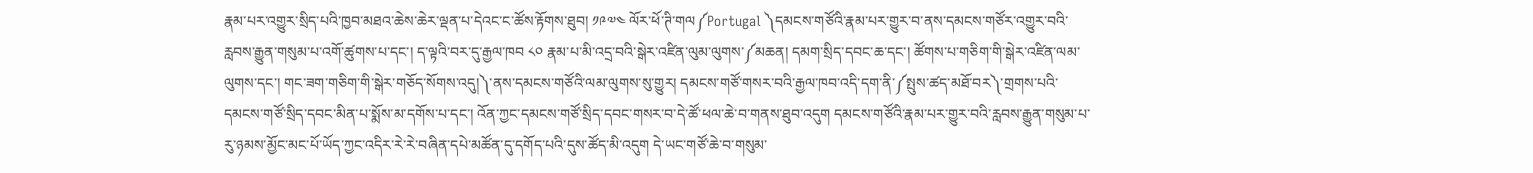རྣམ་པར་འགྱུར་སྲིད་པའི་ཁྱབ་མཐའ་ཆེས་ཆེར་ལྡན་པ་དེའང་ང་ཚོས་རྟོགས་ཐུབ། ༡༩༧༤ ལོར་ཕོ་ཊི་གལ༼Portugal ༽དམངས་གཙོའི་རྣམ་པར་གྱུར་བ་ནས་དམངས་གཙོར་འགྱུར་བའི་རླབས་རྒྱུན་གསུམ་པ་འགོ་ཚུགས་པ་དང་། ད་ལྟའི་བར་དུ་རྒྱལ་ཁབ ༨༠ རྣམ་པ་མི་འདྲ་བའི་སྒེར་འཛིན་ལུམ་ལུགས་༼མཆན། དམག་སྲིད་དབང་ཆ་དང་། ཚོགས་པ་གཅིག་གི་སྒེར་འཛིན་ལམ་ལུགས་དང་། གང་ཟག་གཅིག་གི་སྒེར་གཅོད་སོགས་འདུ།༽་ནས་དམངས་གཙོའི་ལམ་ལུགས་སུ་གྱུར། དམངས་གཙོ་གསར་བའི་རྒྱལ་ཁབ་འདི་དག་ནི་༼སྤུས་ཚད་མཐོ་བར༽་གྲགས་པའི་དམངས་གཙོ་སྲིད་དབང་མིན་པ་སྨོས་མ་དགོས་པ་དང་། འོན་ཀྱང་དམངས་གཙོ་སྲིད་དབང་གསར་བ་དེ་ཚོ་ཕལ་ཆེ་བ་གནས་ཐུབ་འདུག དམངས་གཙོའི་རྣམ་པར་གྱུར་བའི་རླབས་རྒྱུན་གསུམ་པ་རུ་ཉམས་མྱོང་མང་པོ་ཡོད་ཀྱང་འདིར་རེ་རེ་བཞིན་དཔེ་མཚོན་དུ་དགོད་པའི་དུས་ཚོད་མི་འདུག དེ་ཡང་གཙོ་ཆེ་བ་གསུམ་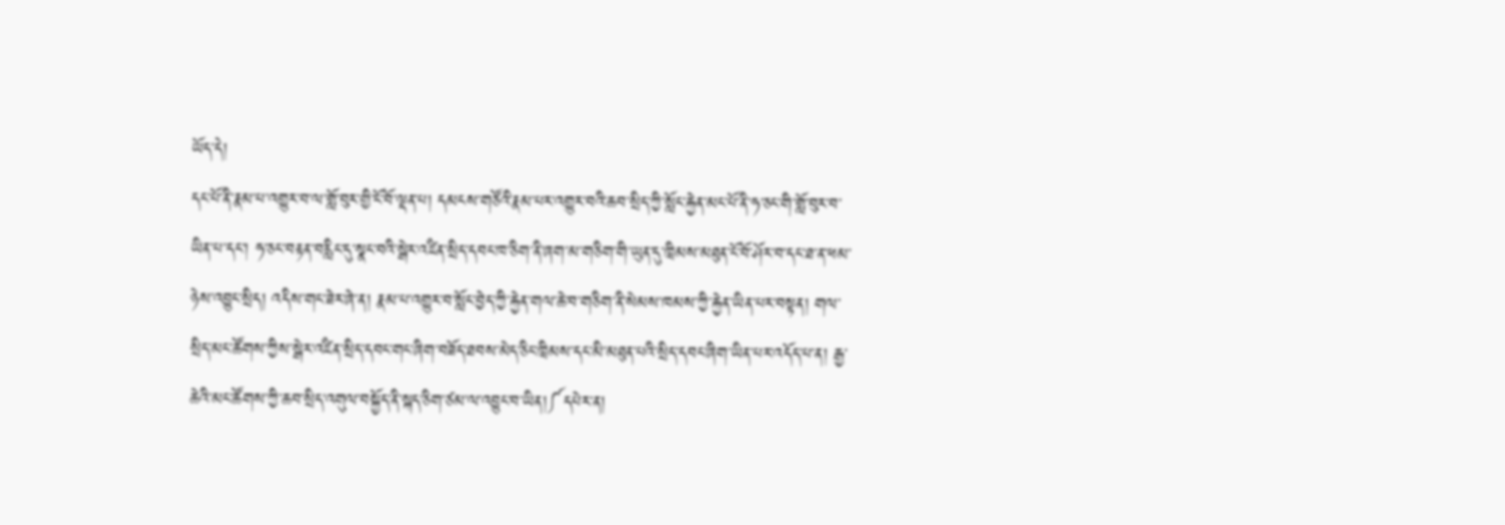ཡོད་དེ།
དང་པོ་ནི་རྣམ་པ་འགྱུར་བ་ལ་གློ་བུར་གྱི་ངོ་བོ་ལྡན་པ། དམངས་གཙོའི་རྣམ་པར་འགྱུར་བའི་ཆབ་སྲིད་ཀྱི་སློང་རྐྱེན་མང་པོ་ནི་ཧ་ཅང་གི་གློ་བུར་བ་ཡིན་པ་དང་། ཧ་ཅང་བརྟན་བརླིང་དུ་སྣང་བའི་སྒེར་འཛིན་སྲིད་དབང་ཁ་ཅིག་ནི་ཞག་མ་གཅིག་གི་ཡུན་དུ་ཁྲིམས་མཐུན་ངོ་བོ་ཤོར་བ་དང་ཐ་ན་ཕམ་ཉེས་འབྱུང་སྲིད། འདིས་གང་ཟེར་ཞེ་ན། རྣམ་པ་འགྱུར་བ་སློང་བྱེད་ཀྱི་རྐྱེན་གལ་ཆེ་བ་གཅིག་ནི་སེམས་ཁམས་ཀྱི་རྐྱེན་ཡིན་པར་བསྟན། གལ་སྲིད་མང་ཚོགས་ཀྱིས་སྒེར་འཛིན་སྲིད་དབང་གང་ཞིག་བཟོད་ཐབས་མེད་ཅིང་ཁྲིམས་དང་མི་མཐུན་པའི་སྲིད་དབང་ཞིག་ཡིན་པར་འདོད་པ་ན། རྒྱ་ཆེའི་མང་ཚོགས་ཀྱི་ཆབ་སྲིད་འགུལ་བསྐྱོད་ནི་སྐད་ཅིག་ཙམ་ལ་འབྱུང་བ་ཡིན།༼དཔེར་ན།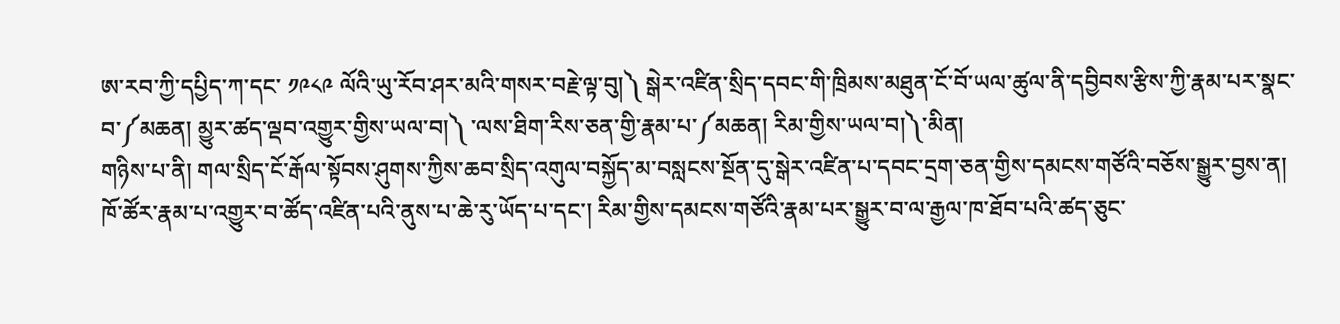ཨ་རབ་ཀྱི་དཔྱིད་ཀ་དང་ ༡༩༨༩ ལོའི་ཡུ་རོབ་ཤར་མའི་གསར་བརྗེ་ལྟ་བུ།༽ སྒེར་འཛིན་སྲིད་དབང་གི་ཁྲིམས་མཐུན་ངོ་བོ་ཡལ་ཚུལ་ནི་དབྱིབས་རྩིས་ཀྱི་རྣམ་པར་སྣང་བ་༼མཆན། མྱུར་ཚད་ལྡབ་འགྱུར་གྱིས་ཡལ་བ།༽ ་ལས་ཐིག་རིས་ཅན་གྱི་རྣམ་པ་༼མཆན། རིམ་གྱིས་ཡལ་བ།༽་མིན།
གཉིས་པ་ནི། གལ་སྲིད་ངོ་རྒོལ་སྟོབས་ཤུགས་ཀྱིས་ཆབ་སྲིད་འགུལ་བསྐྱོད་མ་བསླངས་སྔོན་དུ་སྒེར་འཛིན་པ་དབང་དྲག་ཅན་གྱིས་དམངས་གཙོའི་བཅོས་སྒྱུར་བྱས་ན། ཁོ་ཚོར་རྣམ་པ་འགྱུར་བ་ཚོད་འཛིན་པའི་ནུས་པ་ཆེ་རུ་ཡོད་པ་དང་། རིམ་གྱིས་དམངས་གཙོའི་རྣམ་པར་སྒྱུར་བ་ལ་རྒྱལ་ཁ་ཐོབ་པའི་ཚད་ཅུང་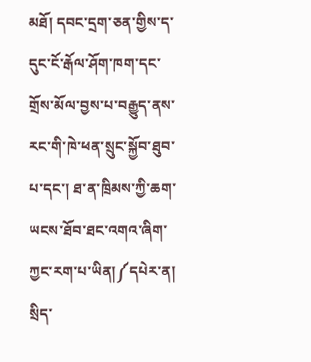མཐོ། དབང་དྲག་ཅན་གྱིས་ད་དུང་ངོ་རྒོལ་ཤོག་ཁག་དང་གྲོས་མོལ་བྱས་པ་བརྒྱུད་ནས་རང་གི་ཁེ་ཕན་སྲུང་སྐྱོབ་ཐུབ་པ་དང་། ཐ་ན་ཁྲིམས་ཀྱི་ཆག་ཡངས་ཐོབ་ཐང་འགའ་ཞིག་ཀྱང་རག་པ་ཡིན།༼དཔེར་ན། སྲིད་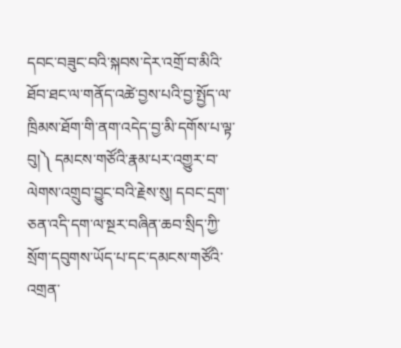དབང་བཟུང་བའི་སྐབས་དེར་འགྲོ་བ་མིའི་ཐོབ་ཐང་ལ་གནོད་འཚེ་བྱས་པའི་བྱ་སྤྱོད་ལ་ཁྲིམས་ཐོག་གི་ནག་འདེད་བྱ་མི་དགོས་པ་ལྟ་བུ།༽ དམངས་གཙོའི་རྣམ་པར་འགྱུར་བ་ལེགས་འགྲུབ་བྱུང་བའི་རྗེས་སུ། དབང་དྲག་ཅན་འདི་དག་ལ་སྔར་བཞིན་ཆབ་སྲིད་ཀྱི་སྲོག་དབུགས་ཡོད་པ་དང་དམངས་གཙོའི་འགྲན་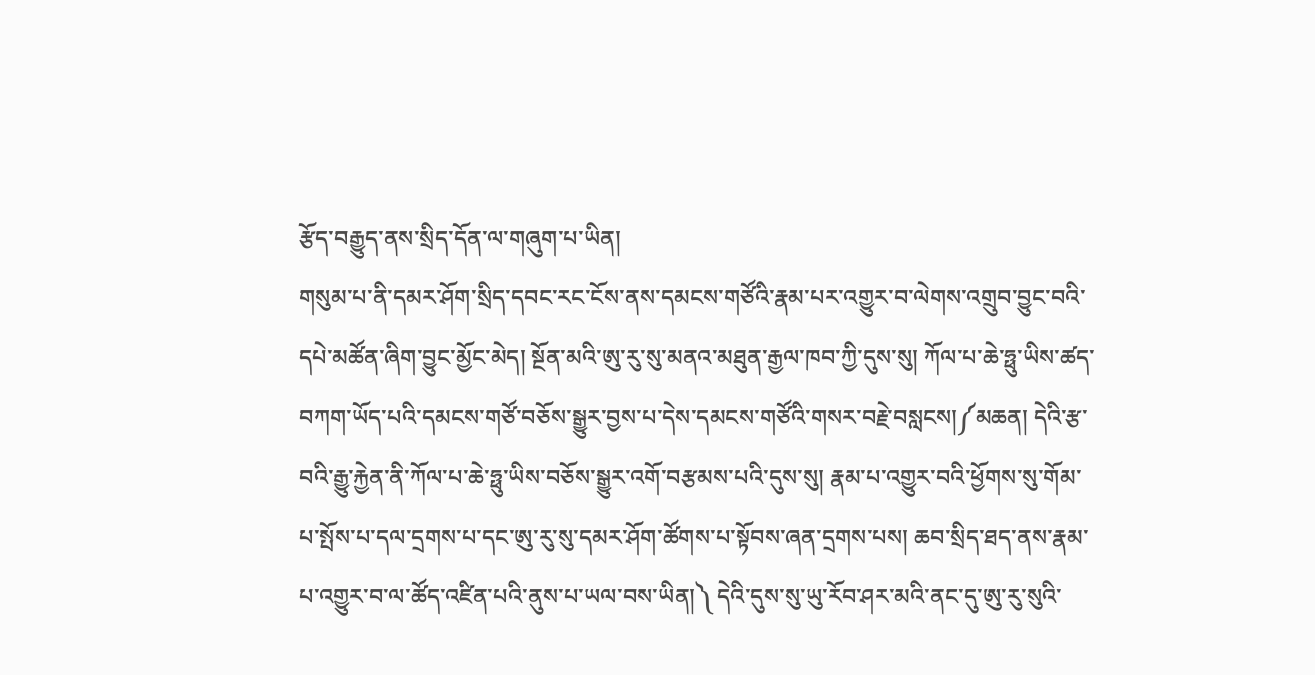རྩོད་བརྒྱུད་ནས་སྲིད་དོན་ལ་གཞུག་པ་ཡིན།
གསུམ་པ་ནི་དམར་ཤོག་སྲིད་དབང་རང་ངོས་ནས་དམངས་གཙོའི་རྣམ་པར་འགྱུར་བ་ལེགས་འགྲུབ་བྱུང་བའི་དཔེ་མཚོན་ཞིག་བྱུང་མྱོང་མེད། སྔོན་མའི་ཨུ་རུ་སུ་མནའ་མཐུན་རྒྱལ་ཁབ་ཀྱི་དུས་སུ། ཀོལ་པ་ཆེ་ཧྥུ་ཡིས་ཚད་བཀག་ཡོད་པའི་དམངས་གཙོ་བཅོས་སྒྱུར་བྱས་པ་དེས་དམངས་གཙོའི་གསར་བརྗེ་བསླངས།༼མཆན། དེའི་རྩ་བའི་རྒྱུ་རྐྱེན་ནི་ཀོལ་པ་ཆེ་ཧྥུ་ཡིས་བཅོས་སྒྱུར་འགོ་བརྩམས་པའི་དུས་སུ། རྣམ་པ་འགྱུར་བའི་ཕྱོགས་སུ་གོམ་པ་སྤོས་པ་དལ་དྲགས་པ་དང་ཨུ་རུ་སུ་དམར་ཤོག་ཚོགས་པ་སྟོབས་ཞན་དྲགས་པས། ཆབ་སྲིད་ཐད་ནས་རྣམ་པ་འགྱུར་བ་ལ་ཚོད་འཛིན་པའི་ནུས་པ་ཡལ་བས་ཡིན།༽ དེའི་དུས་སུ་ཡུ་རོབ་ཤར་མའི་ནང་དུ་ཨུ་རུ་སུའི་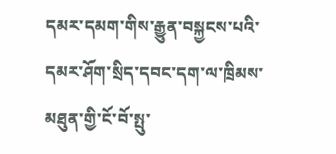དམར་དམག་གིས་རྒྱུན་བསྐྱངས་པའི་དམར་ཤོག་སྲིད་དབང་དག་ལ་ཁྲིམས་མཐུན་གྱི་ངོ་བོ་སྤུ་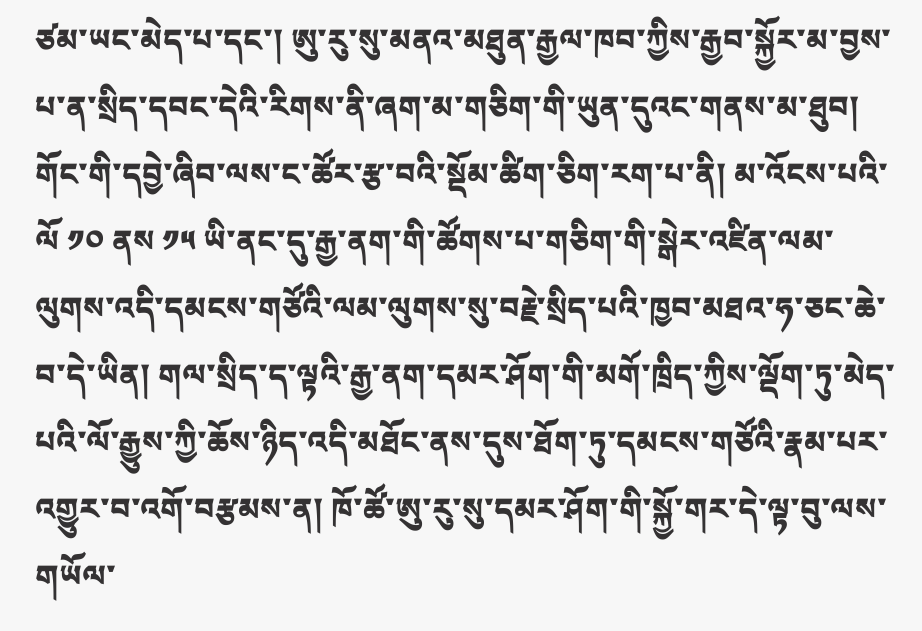ཙམ་ཡང་མེད་པ་དང་། ཨུ་རུ་སུ་མནའ་མཐུན་རྒྱལ་ཁབ་ཀྱིས་རྒྱབ་སྐྱོར་མ་བྱས་པ་ན་སྲིད་དབང་དེའི་རིགས་ནི་ཞག་མ་གཅིག་གི་ཡུན་དུའང་གནས་མ་ཐུབ།
གོང་གི་དབྱེ་ཞིབ་ལས་ང་ཚོར་རྩ་བའི་སྡོམ་ཚིག་ཅིག་རག་པ་ནི། མ་འོངས་པའི་ལོ ༡༠ ནས ༡༥ ཡི་ནང་དུ་རྒྱ་ནག་གི་ཚོགས་པ་གཅིག་གི་སྒེར་འཛིན་ལམ་ལུགས་འདི་དམངས་གཙོའི་ལམ་ལུགས་སུ་བརྗེ་སྲིད་པའི་ཁྱབ་མཐའ་ཧ་ཅང་ཆེ་བ་དེ་ཡིན། གལ་སྲིད་ད་ལྟའི་རྒྱ་ནག་དམར་ཤོག་གི་མགོ་ཁྲིད་ཀྱིས་ལྡོག་ཏུ་མེད་པའི་ལོ་རྒྱུས་ཀྱི་ཆོས་ཉིད་འདི་མཐོང་ནས་དུས་ཐོག་ཏུ་དམངས་གཙོའི་རྣམ་པར་འགྱུར་བ་འགོ་བརྩམས་ན། ཁོ་ཚོ་ཨུ་རུ་སུ་དམར་ཤོག་གི་སྐྱོ་གར་དེ་ལྟ་བུ་ལས་གཡོལ་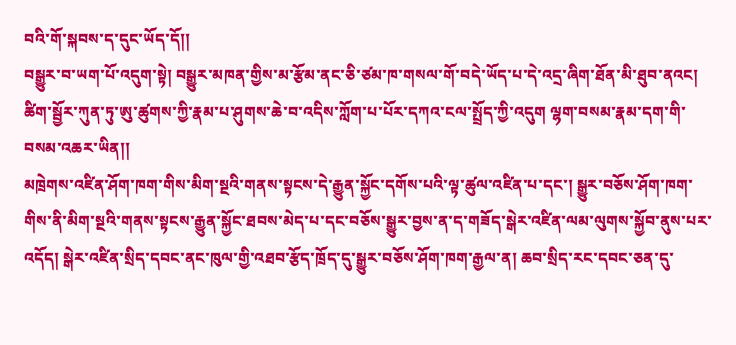བའི་གོ་སྐབས་ད་དུང་ཡོད་དོ།།
བསྒྱུར་བ་ཡག་པོ་འདུག་སྟེ། བསྒྱུར་མཁན་གྱིས་མ་རྩོམ་ནང་ཅི་ཙམ་ཁ་གསལ་གོ་བདེ་ཡོད་པ་དེ་འདྲ་ཞིག་ཐོན་མི་ཐུབ་ནའང། ཚིག་སྦྱོར་ཀུན་ཏུ་ཨུ་ཚུགས་ཀྱི་རྣམ་པ་ཤུགས་ཆེ་བ་འདིས་ཀློག་པ་པོར་དཀའ་ངལ་སྤྲོད་ཀྱི་འདུག ལྷག་བསམ་རྣམ་དག་གི་བསམ་འཆར་ཡིན།།
མཁྲེགས་འཛིན་ཤོག་ཁག་གིས་མིག་སྔའི་གནས་སྟངས་དེ་རྒྱུན་སྐྱོང་དགོས་པའི་ལྟ་ཚུལ་འཛིན་པ་དང་། སྒྱུར་བཅོས་ཤོག་ཁག་གིས་ནི་མིག་སྔའི་གནས་སྟངས་རྒྱུན་སྐྱོང་ཐབས་མེད་པ་དང་བཅོས་སྒྱུར་བྱས་ན་ད་གཟོད་སྒེར་འཛིན་ལམ་ལུགས་སྐྱོབ་ནུས་པར་འདོད། སྒེར་འཛིན་སྲིད་དབང་ནང་ཁུལ་གྱི་འཐབ་རྩོད་ཁྲོད་དུ་སྒྱུར་བཅོས་ཤོག་ཁག་རྒྱལ་ན། ཆབ་སྲིད་རང་དབང་ཅན་དུ་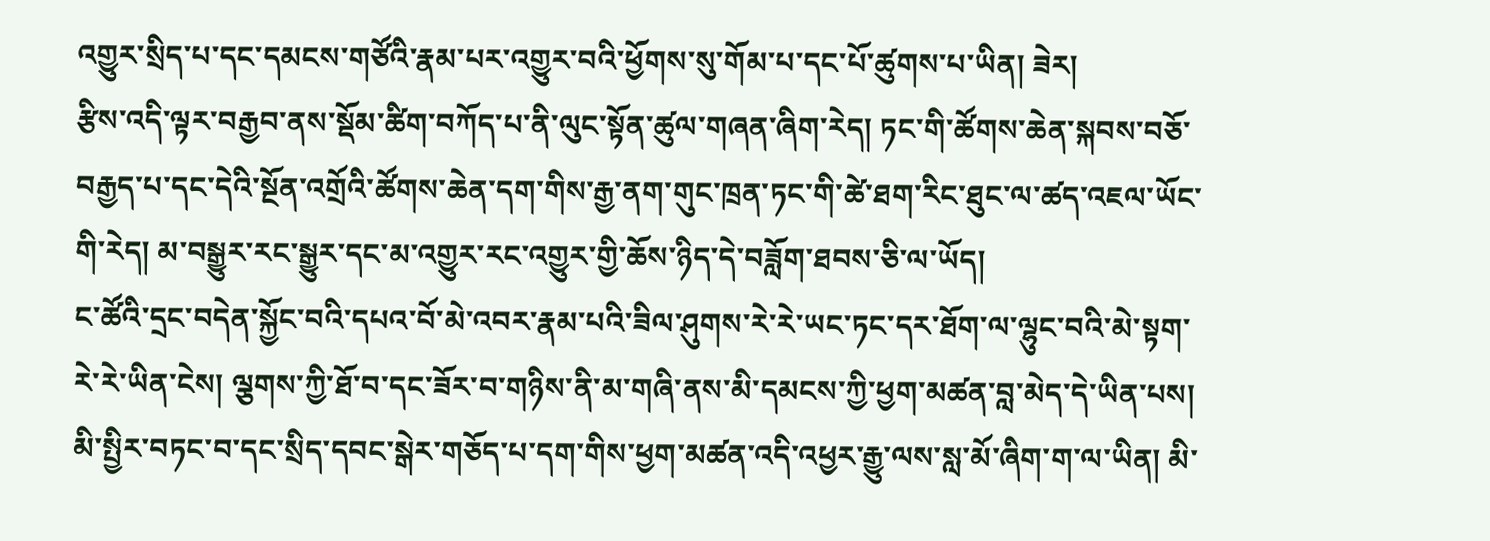འགྱུར་སྲིད་པ་དང་དམངས་གཙོའི་རྣམ་པར་འགྱུར་བའི་ཕྱོགས་སུ་གོམ་པ་དང་པོ་ཚུགས་པ་ཡིན། ཟེར།
རྩིས་འདི་ལྟར་བརྒྱབ་ནས་སྡོམ་ཚིག་བཀོད་པ་ནི་ལུང་སྟོན་ཚུལ་གཞན་ཞིག་རེད། ཏང་གི་ཚོགས་ཆེན་སྐབས་བཅོ་བརྒྱད་པ་དང་དེའི་སྔོན་འགྲོའི་ཚོགས་ཆེན་དག་གིས་རྒྱ་ནག་གུང་ཁྲན་ཏང་གི་ཚེ་ཐག་རིང་ཐུང་ལ་ཚད་འཇལ་ཡོང་གི་རེད། མ་བསྒྱུར་རང་སྒྱུར་དང་མ་འགྱུར་རང་འགྱུར་གྱི་ཆོས་ཉིད་དེ་བཟློག་ཐབས་ཅི་ལ་ཡོད།
ང་ཚོའི་དྲང་བདེན་སྐྱོང་བའི་དཔའ་བོ་མེ་འབར་རྣམ་པའི་ཟིལ་ཤུགས་རེ་རེ་ཡང་ཏང་དར་ཐོག་ལ་ལྷུང་བའི་མེ་སྟག་རེ་རེ་ཡིན་ངེས། ལྕགས་ཀྱི་ཐོ་བ་དང་ཟོར་བ་གཉིས་ནི་མ་གཞི་ནས་མི་དམངས་ཀྱི་ཕྱག་མཚན་བླ་མེད་དེ་ཡིན་པས། མི་སྤྱིར་བཏང་བ་དང་སྲིད་དབང་སྒེར་གཅོད་པ་དག་གིས་ཕྱག་མཚན་འདི་འཕྱར་རྒྱུ་ལས་སླ་མོ་ཞིག་ག་ལ་ཡིན། མི་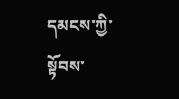དམངས་ཀྱི་སྟོབས་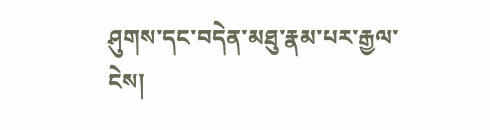ཤུགས་དང་བདེན་མཐུ་རྣམ་པར་རྒྱལ་ངེས།